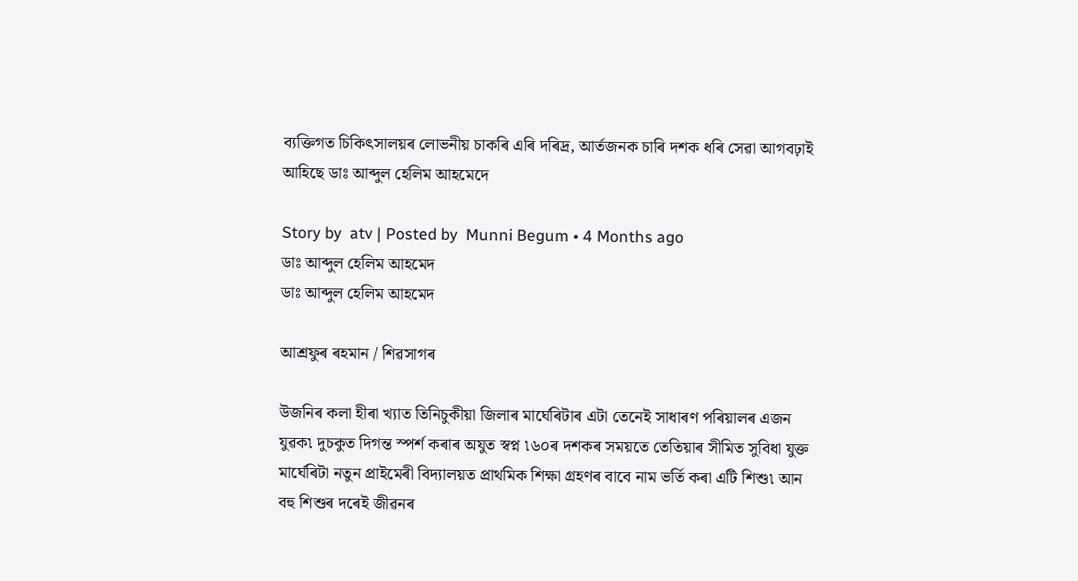ব্যক্তিগত চিকিৎসালয়ৰ লোভনীয় চাকৰি এৰি দৰিদ্ৰ, আৰ্তজনক চাৰি দশক ধৰি সেৱা আগবঢ়াই আহিছে ডাঃ আব্দুল হেলিম আহমেদে

Story by  atv | Posted by  Munni Begum • 4 Months ago
ডাঃ আব্দুল হেলিম আহমেদ
ডাঃ আব্দুল হেলিম আহমেদ

আশ্ৰফুৰ ৰহমান / শিৱসাগৰ

উজনিৰ কলা হীৰা খ্যাত তিনিচুকীয়া জিলাৰ মাৰ্ঘেৰিটাৰ এটা তেনেই সাধাৰণ পৰিয়ালৰ এজন যুৱক৷ দুচকুত দিগন্ত স্পৰ্শ কৰাৰ অযুত স্বপ্ন ৷৬০ৰ দশকৰ সময়তে তেতিয়াৰ সীমিত সুবিধা যুক্ত মাৰ্ঘেৰিটা নতুন প্ৰাইমেৰী বিদ্যালয়ত প্ৰাথমিক শিক্ষা গ্ৰহণৰ বাবে নাম ভৰ্তি কৰা এটি শিশু৷ আন বহু শিশুৰ দৰেই জীৱনৰ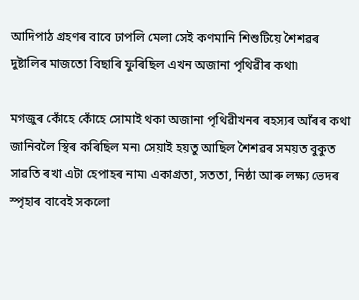আদিপাঠ গ্ৰহণৰ বাবে ঢাপলি মেলা সেই কণমানি শিশুটিয়ে শৈশৱৰ দুষ্টালিৰ মাজতো বিছাৰি ফুৰিছিল এখন অজানা পৃথিৱীৰ কথা৷

মগজুৰ কোঁহে কোঁহে সোমাই থকা অজানা পৃথিৱীখনৰ ৰহস্যৰ আঁৰৰ কথা জানিবলৈ স্থিৰ কৰিছিল মন৷ সেয়াই হয়তু আছিল শৈশৱৰ সময়ত বুকুত সাৱতি ৰখা এটা হেপাহৰ নাম৷ একাগ্ৰতা, সততা, নিষ্ঠা আৰু লক্ষ্য ভেদৰ স্পৃহাৰ বাবেই সকলো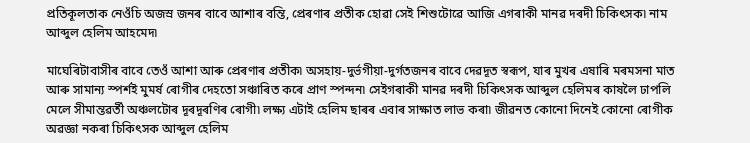প্ৰতিকূলতাক নেওঁচি অজস্ৰ জনৰ বাবে আশাৰ বন্তি, প্ৰেৰণাৰ প্ৰতীক হোৱা সেই শিশুটোৱে আজি এগৰাকী মানৱ দৰদী চিকিৎসক৷ নাম আব্দুল হেলিম আহমেদ৷

মাঘেৰিটাবাসীৰ বাবে তেওঁ আশা আৰু প্ৰেৰণাৰ প্ৰতীক৷ অসহায়-দুৰ্ভগীয়া-দুৰ্গতজনৰ বাবে দেৱদূত স্বৰূপ, যাৰ মুখৰ এষাৰি মৰমসনা মাত আৰু সামান্য স্পৰ্শই মুমৰ্ষ ৰোগীৰ দেহতো সঞ্চাৰিত কৰে প্ৰাণ স্পন্দন৷ সেইগৰাকী মানৱ দৰদী চিকিৎসক আব্দুল হেলিমৰ কাষলৈ ঢাপলি মেলে সীমান্তৱৰ্তী অঞ্চলটোৰ দূৰদূৰণিৰ ৰোগী৷ লক্ষ্য এটাই হেলিম ছাৰৰ এবাৰ সাক্ষাত লাভ কৰা৷ জীৱনত কোনো দিনেই কোনো ৰোগীক অৱজ্ঞা নকৰা চিকিৎসক আব্দুল হেলিম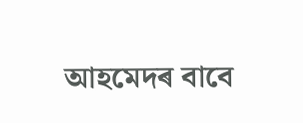আহমেদৰ বাবে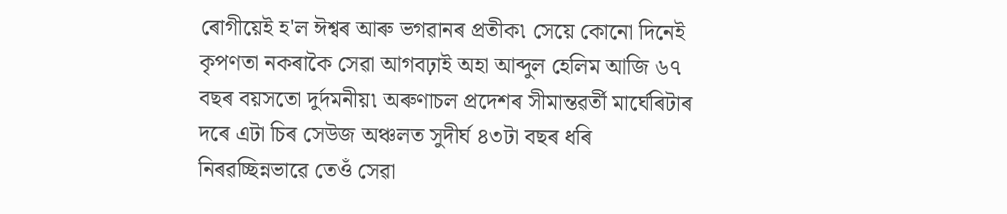ৰোগীয়েই হ'ল ঈশ্বৰ আৰু ভগৱানৰ প্ৰতীক৷ সেয়ে কোনো দিনেই কৃপণতা নকৰাকৈ সেৱা আগবঢ়াই অহা আব্দুল হেলিম আজি ৬৭ বছৰ বয়সতো দুৰ্দমনীয়৷ অৰুণাচল প্ৰদেশৰ সীমান্তৱৰ্তী মাৰ্ঘেৰিটাৰ দৰে এটা চিৰ সেউজ অঞ্চলত সুদীৰ্ঘ ৪৩টা বছৰ ধৰি নিৰৱচ্ছিন্নভাৱে তেওঁ সেৱা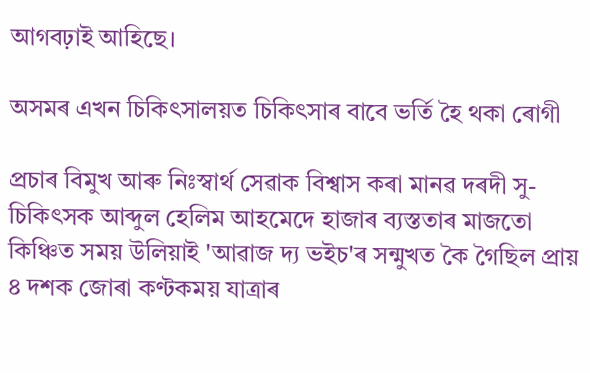আগবঢ়াই আহিছে।

অসমৰ এখন চিকিৎসালয়ত চিকিৎসাৰ বাবে ভৰ্তি হৈ থকা ৰোগী

প্ৰচাৰ বিমুখ আৰু নিঃস্বাৰ্থ সেৱাক বিশ্বাস কৰা মানৱ দৰদী সু-চিকিৎসক আব্দুল হেলিম আহমেদে হাজাৰ ব্যস্ততাৰ মাজতো কিঞ্চিত সময় উলিয়াই 'আৱাজ দ্য ভইচ'ৰ সন্মুখত কৈ গৈছিল প্ৰায় ৪ দশক জোৰা কণ্টকময় যাত্ৰাৰ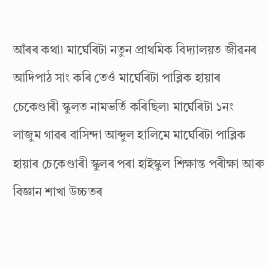আঁৰৰ কথা৷ মাৰ্ঘেৰিটা নতুন প্ৰাথমিক বিদ্যালয়ত জীৱনৰ আদিপাঠ সাং কৰি তেওঁ মাৰ্ঘেৰিটা পাব্লিক হায়াৰ চেকেণ্ডাৰী স্কুলত নামভৰ্তি কৰিছিল৷ মাৰ্ঘেৰিটা ১নং লাজুম গাৱৰ বাসিন্দা আব্দুল হালিমে মাৰ্ঘেৰিটা পাব্লিক হায়াৰ চেকেণ্ডাৰী স্কুলৰ পৰা হাইস্কুল শিক্ষান্ত পৰীক্ষা আৰু বিজ্ঞান শাখা উচ্চতৰ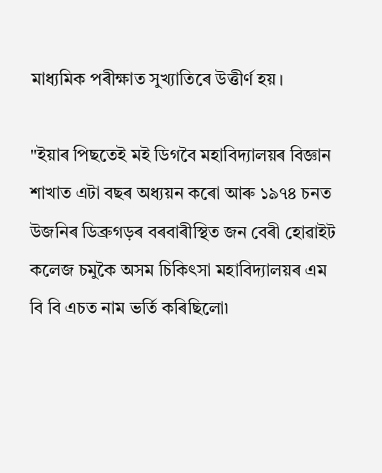মাধ্যমিক পৰীক্ষাত সুখ্যাতিৰে উত্তীৰ্ণ হয়।

"ইয়াৰ পিছতেই মই ডিগবৈ মহাবিদ্যালয়ৰ বিজ্ঞান শাখাত এটা বছৰ অধ্যয়ন কৰো আৰু ১৯৭৪ চনত উজনিৰ ডিব্ৰুগড়ৰ বৰবাৰীস্থিত জন বেৰী হোৱাইট কলেজ চমুকৈ অসম চিকিৎসা মহাবিদ্যালয়ৰ এম বি বি এচত নাম ভৰ্তি কৰিছিলো৷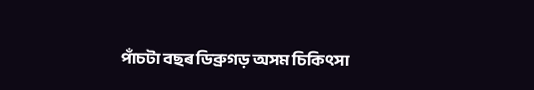পাঁচটা বছৰ ডিব্ৰুগড় অসম চিকিৎসা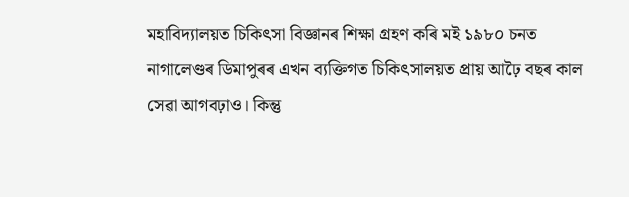মহাবিদ্যালয়ত চিকিৎসা বিজ্ঞানৰ শিক্ষা গ্ৰহণ কৰি মই ১৯৮০ চনত নাগালেণ্ডৰ ডিমাপুৰৰ এখন ব্যক্তিগত চিকিৎসালয়ত প্ৰায় আঢ়ৈ বছৰ কাল সেৱা আগবঢ়াও। কিন্তু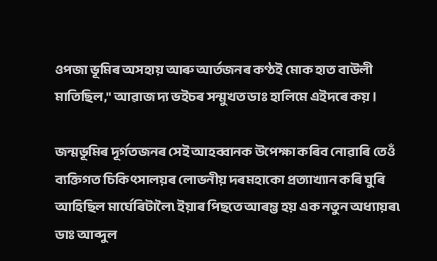ওপজা ভূমিৰ অসহায় আৰু আৰ্তজনৰ কণ্ঠই মোক হাত বাউলী মাতিছিল," আৱাজ দ্য ভইচৰ সন্মুখত ডাঃ হালিমে এইদৰে কয়।

জন্মভূমিৰ দূৰ্গতজনৰ সেই আহব্বানক উপেক্ষা কৰিব নোৱাৰি তেওঁ ব্যক্তিগত চিকিৎসালয়ৰ লোভনীয় দৰমহাকো প্ৰত্যাখ্যান কৰি ঘুৰি আহিছিল মাৰ্ঘেৰিটালৈ৷ ইয়াৰ পিছতে আৰম্ভ হয় এক নতুন অধ্যায়ৰ৷ ডাঃ আব্দুল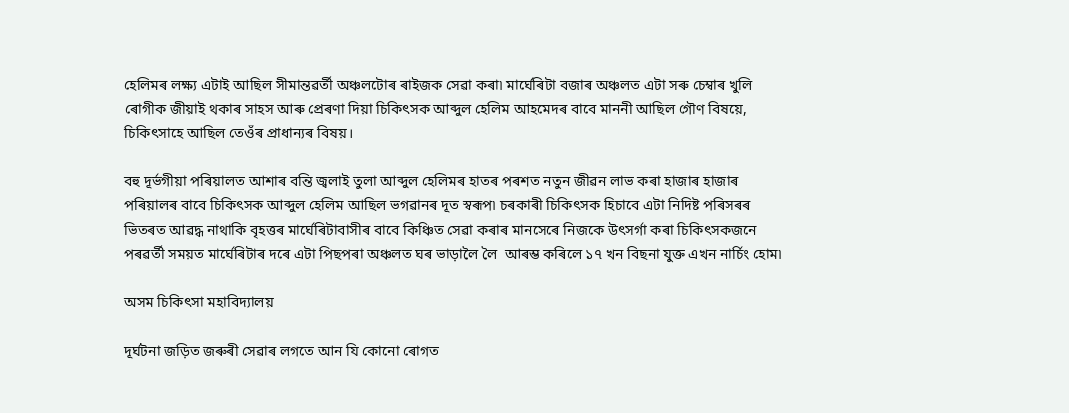হেলিমৰ লক্ষ্য এটাই আছিল সীমান্তৱৰ্তী অঞ্চলটোৰ ৰাইজক সেৱা কৰা৷ মাৰ্ঘেৰিটা বজাৰ অঞ্চলত এটা সৰু চেম্বাৰ খুলি ৰোগীক জীয়াই থকাৰ সাহস আৰু প্ৰেৰণা দিয়া চিকিৎসক আব্দুল হেলিম আহমেদৰ বাবে মাননী আছিল গৌণ বিষয়ে, চিকিৎসাহে আছিল তেওঁৰ প্ৰাধান্যৰ বিষয়।

বহু দূৰ্ভগীয়া পৰিয়ালত আশাৰ বন্তি জ্বলাই তুলা আব্দুল হেলিমৰ হাতৰ পৰশত নতুন জীৱন লাভ কৰা হাজাৰ হাজাৰ পৰিয়ালৰ বাবে চিকিৎসক আব্দুল হেলিম আছিল ভগৱানৰ দূত স্বৰূপ৷ চৰকাৰী চিকিৎসক হিচাবে এটা নিদিষ্ট পৰিসৰৰ ভিতৰত আৱদ্ধ নাথাকি বৃহত্তৰ মাৰ্ঘেৰিটাবাসীৰ বাবে কিঞ্চিত সেৱা কৰাৰ মানসেৰে নিজকে উৎসৰ্গা কৰা চিকিৎসকজনে পৰৱৰ্তী সময়ত মাৰ্ঘেৰিটাৰ দৰে এটা পিছপৰা অঞ্চলত ঘৰ ভাড়ালৈ লৈ  আৰম্ভ কৰিলে ১৭ খন বিছনা যুক্ত এখন নাৰ্চিং হোম৷

অসম চিকিৎসা মহাবিদ্যালয়

দূৰ্ঘটনা জড়িত জৰুৰী সেৱাৰ লগতে আন যি কোনো ৰোগত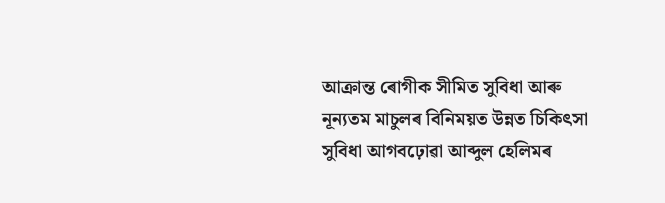আক্ৰান্ত ৰোগীক সীমিত সুবিধা আৰু নূন্যতম মাচুলৰ বিনিময়ত উন্নত চিকিৎসা সুবিধা আগবঢ়োৱা আব্দুল হেলিমৰ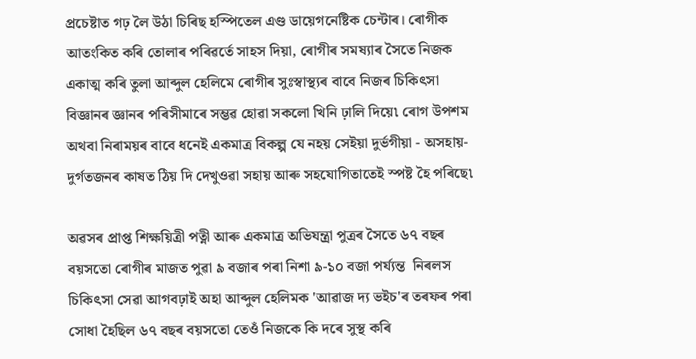প্ৰচেষ্টাত গঢ় লৈ উঠা চিৰিছ হস্পিতেল এণ্ড ডায়েগনেষ্টিক চেন্টাৰ। ৰোগীক আতংকিত কৰি তোলাৰ পৰিৱৰ্তে সাহস দিয়া, ৰোগীৰ সমষ্যাৰ সৈতে নিজক একাত্ম কৰি তুলা আব্দুল হেলিমে ৰোগীৰ সুঃস্বাস্থ্যৰ বাবে নিজৰ চিকিৎসা বিজ্ঞানৰ জ্ঞানৰ পৰিসীমাৰে সম্ভৱ হোৱা সকলো খিনি ঢ়ালি দিয়ে৷ ৰোগ উপশম অথবা নিৰাময়ৰ বাবে ধনেই একমাত্ৰ বিকল্প যে নহয় সেইয়া দুৰ্ভগীয়া - অসহায়- দুৰ্গতজনৰ কাষত ঠিয় দি দেখুওৱা সহায় আৰু সহযোগিতাতেই স্পষ্ট হৈ পৰিছে৷

অৱসৰ প্ৰাপ্ত শিক্ষয়িত্ৰী পত্নী আৰু একমাত্ৰ অভিযন্ত্ৰা পুত্ৰৰ সৈতে ৬৭ বছৰ বয়সতো ৰোগীৰ মাজত পুৱা ৯ বজাৰ পৰা নিশা ৯-১০ বজা পৰ্য্যন্ত  নিৰলস চিকিৎসা সেৱা আগবঢ়াই অহা আব্দুল হেলিমক 'আৱাজ দ্য ভইচ'ৰ তৰফৰ পৰা  সোধা হৈছিল ৬৭ বছৰ বয়সতো তেওঁ নিজকে কি দৰে সুস্থ কৰি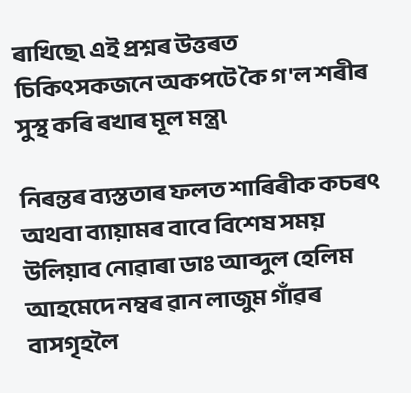ৰাখিছে৷ এই প্ৰশ্নৰ উত্তৰত চিকিৎসকজনে অকপটে কৈ গ'ল শৰীৰ সুস্থ কৰি ৰখাৰ মূল মন্ত্ৰ৷

নিৰন্তৰ ব্যস্ততাৰ ফলত শাৰিৰীক কচৰৎ অথবা ব্যায়ামৰ বাবে বিশেষ সময় উলিয়াব নোৱাৰা ডাঃ আব্দুল হেলিম আহমেদে নম্বৰ ৱান লাজুম গাঁৱৰ বাসগৃহলৈ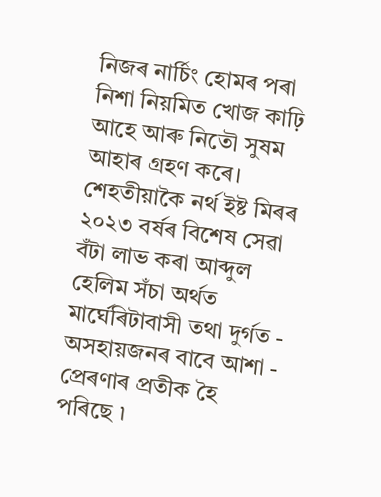নিজৰ নাৰ্চিং হোমৰ পৰা নিশা নিয়মিত খোজ কাঢ়ি আহে আৰু নিতৌ সুষম আহাৰ গ্ৰহণ কৰে। শেহতীয়াকৈ নৰ্থ ইষ্ট মিৰৰ ২০২৩ বৰ্ষৰ বিশেষ সেৱা বঁটা লাভ কৰা আব্দুল হেলিম সঁচা অৰ্থত মাৰ্ঘেৰিটাবাসী তথা দুৰ্গত - অসহায়জনৰ বাবে আশা - প্ৰেৰণাৰ প্ৰতীক হৈ পৰিছে ৷